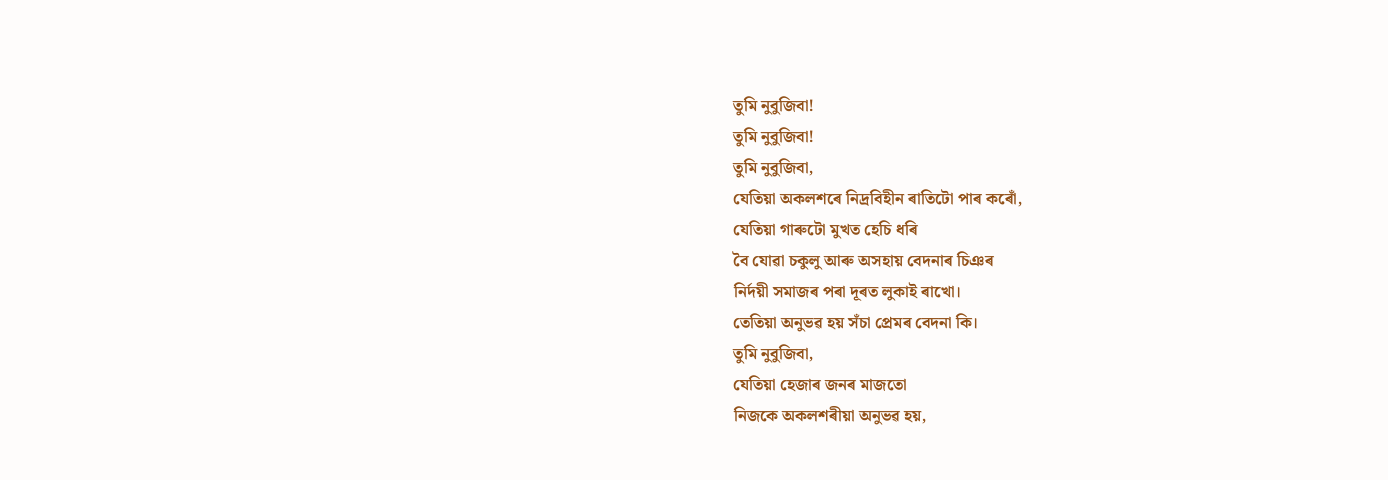তুমি নুবুজিবা!
তুমি নুবুজিবা!
তুমি নুবুজিবা,
যেতিয়া অকলশৰে নিদ্ৰবিহীন ৰাতিটো পাৰ কৰোঁ,
যেতিয়া গাৰুটো মুখত হেচি ধৰি
বৈ যোৱা চকুলু আৰু অসহায় বেদনাৰ চিঞৰ
নিৰ্দয়ী সমাজৰ পৰা দূৰত লুকাই ৰাখো।
তেতিয়া অনুভৱ হয় সঁচা প্ৰেমৰ বেদনা কি।
তুমি নুবুজিবা,
যেতিয়া হেজাৰ জনৰ মাজতো
নিজকে অকলশৰীয়া অনুভৱ হয়,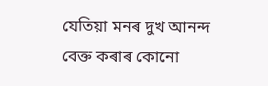যেতিয়া মনৰ দুখ আনন্দ
বেক্ত কৰাৰ কোনো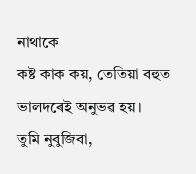নাথাকে
কষ্ট কাক কয়, তেতিয়া বহুত ভালদৰেই অনুভৱ হয়।
তুমি নুবুজিবা,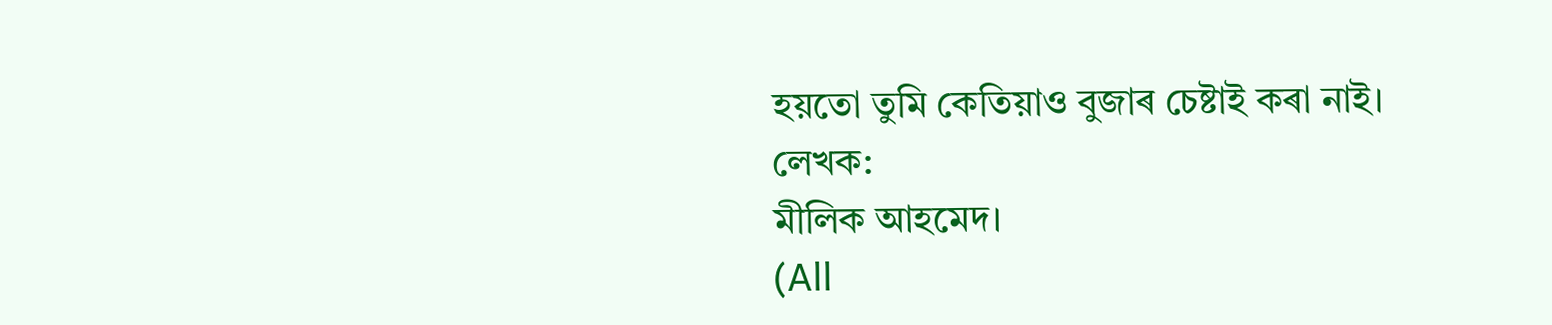হয়তো তুমি কেতিয়াও বুজাৰ চেষ্টাই কৰা নাই।
লেখক:
মীলিক আহমেদ।
(All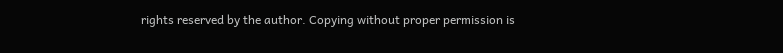rights reserved by the author. Copying without proper permission is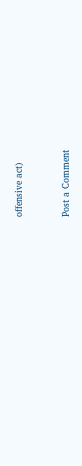offensive act)



Post a Comment